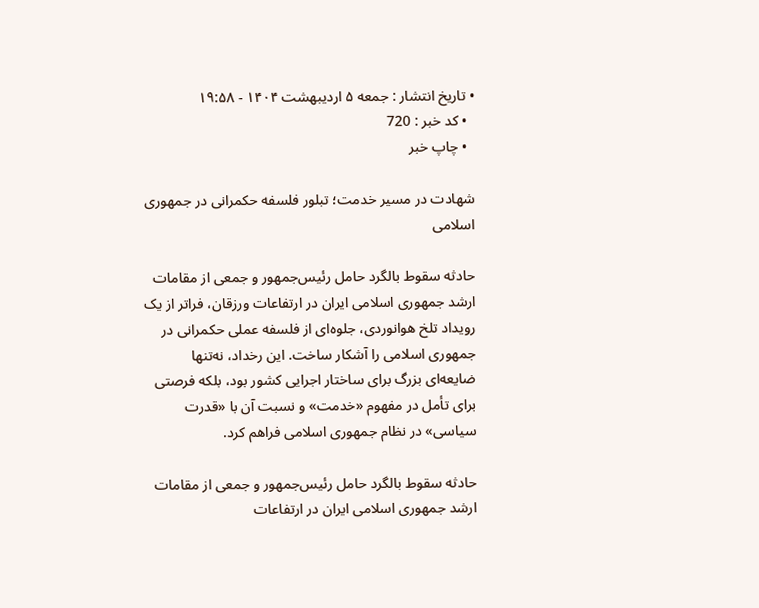• تاریخ انتشار : جمعه ۵ اردیبهشت ۱۴۰۴ - ۱۹:۵۸
  • کد خبر : 720
  • چاپ خبر

شهادت در مسیر خدمت؛ تبلور فلسفه حکمرانی در جمهوری اسلامی

حادثه سقوط بالگرد حامل رئیس‌جمهور و جمعی از مقامات ارشد جمهوری اسلامی ایران در ارتفاعات ورزقان، فراتر از یک رویداد تلخ هوانوردی، جلوه‌ای از فلسفه عملی حکمرانی در جمهوری اسلامی را آشکار ساخت. این رخداد، نه‌تنها ضایعه‌ای بزرگ برای ساختار اجرایی کشور بود، بلکه فرصتی برای تأمل در مفهوم «خدمت» و نسبت آن با «قدرت سیاسی» در نظام جمهوری اسلامی فراهم کرد.

حادثه سقوط بالگرد حامل رئیس‌جمهور و جمعی از مقامات ارشد جمهوری اسلامی ایران در ارتفاعات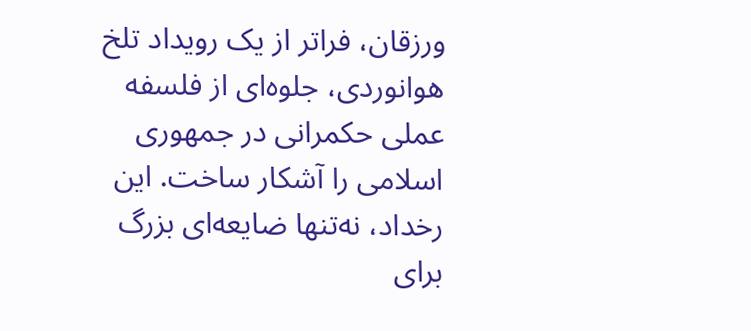ورزقان، فراتر از یک رویداد تلخ هوانوردی، جلوه‌ای از فلسفه عملی حکمرانی در جمهوری اسلامی را آشکار ساخت. این رخداد، نه‌تنها ضایعه‌ای بزرگ برای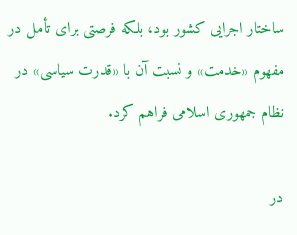ساختار اجرایی کشور بود، بلکه فرصتی برای تأمل در مفهوم «خدمت» و نسبت آن با «قدرت سیاسی» در نظام جمهوری اسلامی فراهم کرد.

در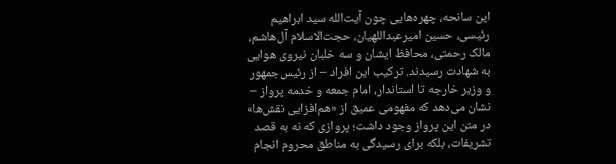این سانحه، چهره‌هایی چون آیت‌الله سید ابراهیم رئیسی، حسین امیرعبداللهیان، حجت‌الاسلام آل‌هاشم، مالک رحمتی، محافظ ایشان و سه خلبان نیروی هوایی به شهادت رسیدند. ترکیب این افراد – از رئیس‌جمهور و وزیر خارجه تا استاندار، امام جمعه و خدمه پرواز – نشان می‌دهد که مفهومی عمیق از «هم‌افزایی نقش‌ها» در متن این پرواز وجود داشت؛ پروازی که نه به قصد تشریفات، بلکه برای رسیدگی به مناطق محروم انجام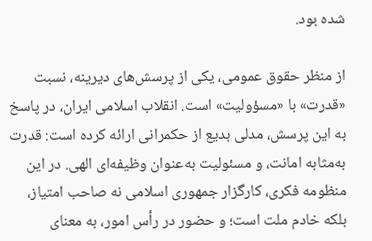شده بود.

از منظر حقوق عمومی، یکی از پرسش‌های دیرینه، نسبت «قدرت» با «مسؤولیت» است. انقلاب اسلامی ایران، در پاسخ به این پرسش، مدلی بدیع از حکمرانی ارائه کرده است: قدرت به‌مثابه امانت، و مسئولیت به‌عنوان وظیفه‌ای الهی. در این منظومه فکری، کارگزار جمهوری اسلامی نه صاحب امتیاز، بلکه خادم ملت است؛ و حضور در رأس امور، به معنای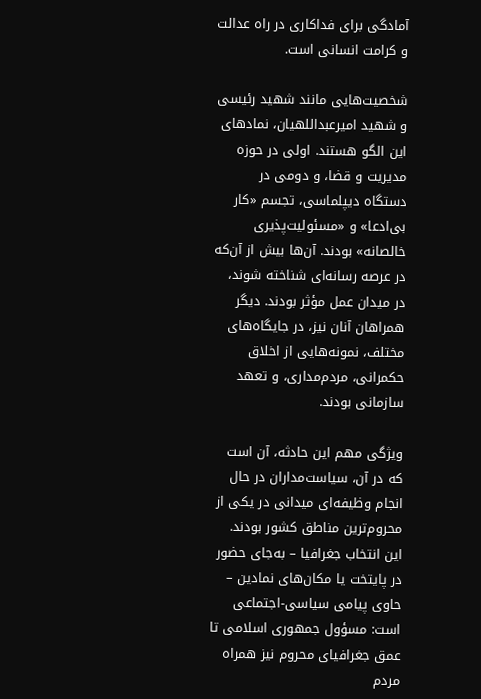آمادگی برای فداکاری در راه عدالت و کرامت انسانی است.

شخصیت‌هایی مانند شهید رئیسی و شهید امیرعبداللهیان، نمادهای این الگو هستند. اولی در حوزه مدیریت و قضا، و دومی در دستگاه دیپلماسی، تجسم «کار بی‌ادعا» و «مسئولیت‌پذیری خالصانه» بودند. آن‌ها بیش از آن‌که در عرصه رسانه‌ای شناخته شوند، در میدان عمل مؤثر بودند. دیگر همراهان آنان نیز، در جایگاه‌های مختلف، نمونه‌هایی از اخلاق حکمرانی، مردم‌مداری، و تعهد سازمانی بودند.

ویژگی مهم این حادثه، آن است که در آن، سیاست‌مداران در حال انجام وظیفه‌ای میدانی در یکی از محروم‌ترین مناطق کشور بودند. این انتخاب جغرافیا – به‌جای حضور در پایتخت یا مکان‌های نمادین – حاوی پیامی سیاسی-اجتماعی است: مسؤول جمهوری اسلامی تا عمق جغرافیای محروم نیز همراه مردم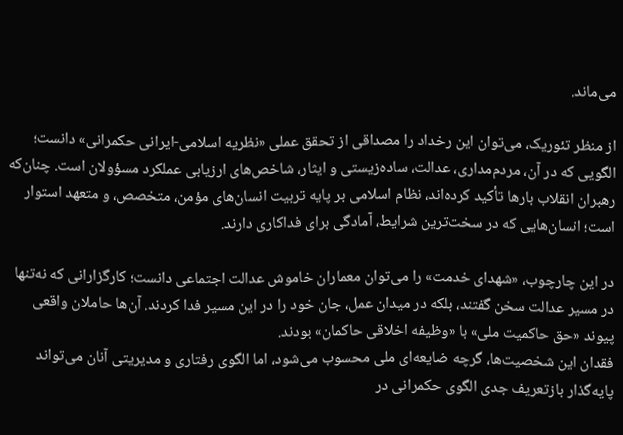می‌ماند.

از منظر تئوریک، می‌توان این رخداد را مصداقی از تحقق عملی «نظریه اسلامی-ایرانی حکمرانی» دانست؛ الگویی که در آن، مردم‌مداری، عدالت، ساده‌زیستی و ایثار، شاخص‌های ارزیابی عملکرد مسؤولان است. چنان‌که رهبران انقلاب بارها تأکید کرده‌اند، نظام اسلامی بر پایه تربیت انسان‌های مؤمن، متخصص، و متعهد استوار است؛ انسان‌هایی که در سخت‌ترین شرایط، آمادگی برای فداکاری دارند.

در این چارچوب، «شهدای خدمت» را می‌توان معماران خاموش عدالت اجتماعی دانست؛ کارگزارانی که نه‌تنها در مسیر عدالت سخن گفتند، بلکه در میدان عمل، جان خود را در این مسیر فدا کردند. آن‌ها حاملان واقعی پیوند «حق حاکمیت ملی» با «وظیفه اخلاقی حاکمان» بودند.
فقدان این شخصیت‌ها، گرچه ضایعه‌ای ملی محسوب می‌شود، اما الگوی رفتاری و مدیریتی آنان می‌تواند پایه‌گذار بازتعریف جدی الگوی حکمرانی در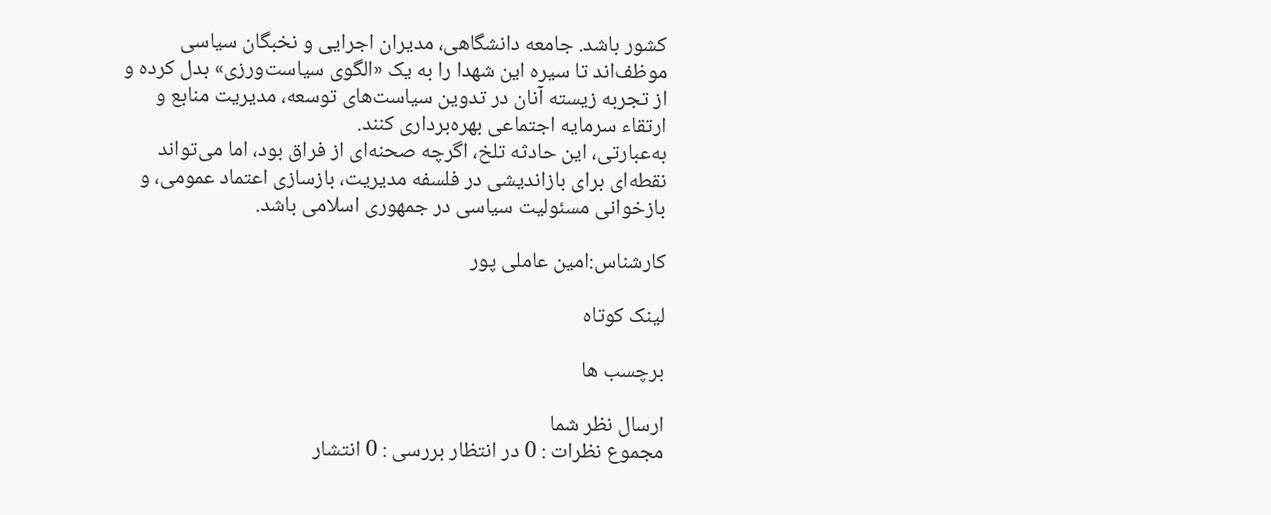کشور باشد. جامعه دانشگاهی، مدیران اجرایی و نخبگان سیاسی موظف‌اند تا سیره این شهدا را به یک «الگوی سیاست‌ورزی» بدل کرده و از تجربه زیسته آنان در تدوین سیاست‌های توسعه، مدیریت منابع و ارتقاء سرمایه اجتماعی بهره‌برداری کنند.
به‌عبارتی، این حادثه تلخ، اگرچه صحنه‌ای از فراق بود، اما می‌تواند نقطه‌ای برای بازاندیشی در فلسفه مدیریت، بازسازی اعتماد عمومی، و بازخوانی مسئولیت سیاسی در جمهوری اسلامی باشد.

کارشناس:امین عاملی پور

لینک کوتاه

برچسب ها

ارسال نظر شما
مجموع نظرات : 0 در انتظار بررسی : 0 انتشار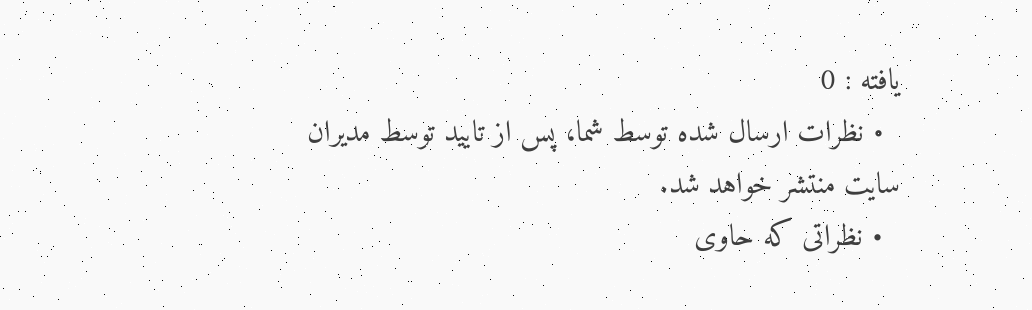یافته : 0
  • نظرات ارسال شده توسط شما، پس از تایید توسط مدیران سایت منتشر خواهد شد.
  • نظراتی که حاوی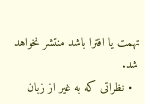تهمت یا افترا باشد منتشر نخواهد شد.
  • نظراتی که به غیر از زبان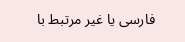فارسی یا غیر مرتبط با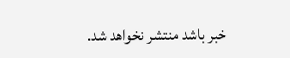خبر باشد منتشر نخواهد شد.